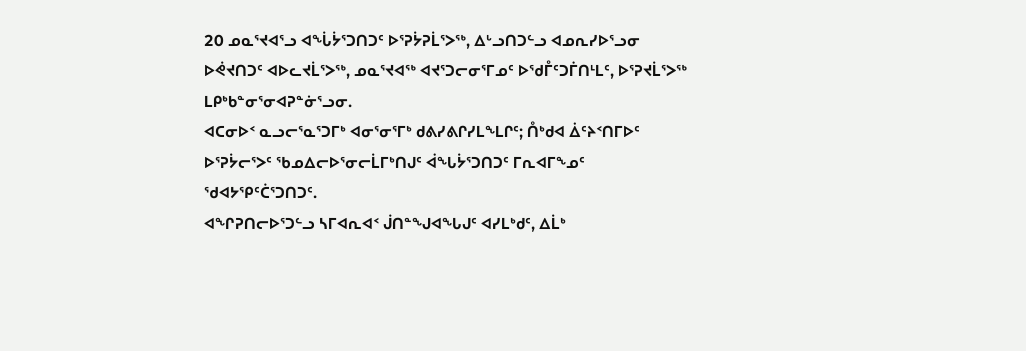20 ᓄᓇᕐᔪᐊᕐᓗ ᐊᖔᔮᕐᑐᑎᑐᑦ ᐅᕐᕈᔮᕈᒫᕐᐳᖅ, ᐃᒡᓗᑎᑐᓪᓗ ᐊᓄᕆᓯᐅᕐᓗᓂ ᐅᕚᔪᑎᑐᑦ ᐊᐅᓚᔪᒫᕐᐳᖅ, ᓄᓇᕐᔪᐊᖅ ᐊᔪᕐᑐᓕᓂᕐᒥᓄᑦ ᐅᖁᒤᑦᑐᒦᑎᒻᒪᑦ, ᐅᕐᕈᔪᒫᕐᐳᖅ ᒪᑭᒃᑲᓐᓂᕐᓂᐊᕈᓐᓃᕐᓗᓂ.
ᐊᑕᓂᐅᑉ ᓇᓗᓕᕐᓇᕐᑐᒥᒃ ᐊᓂᕐᓂᕐᒥᒃ ᑯᕕᓯᕕᒋᓯᒪᖕᒪᒋᑦ; ᑍᒃᑯᐊ ᐄᑦᔨᑉᑎᒥᐅᑦ ᐅᕐᕈᔮᓕᕐᐳᑦ ᖃᓄᐃᓕᐅᕐᓂᓕᒫᒥᒃᑎᒍᑦ ᐋᖓᔮᕐᑐᑎᑐᑦ ᒥᕆᐊᒥᖕᓄᑦ ᖁᐊᔭᕿᑦᑖᕐᑐᑎᑐᑦ.
ᐊᖏᕈᑎᓕᐅᕐᑐᓪᓗ ᓴᒥᐊᕆᐊᑉ ᒎᑎᓐᖑᐊᖓᒍᑦ ᐊᓯᒪᒃᑯᑦ, ᐃᒫᒃ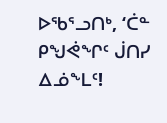ᐅᖃᕐᓗᑎᒃ, ‘ᑖᓐ ᑭᖑᕚᖏᑦ ᒎᑎᓯ ᐃᓅᖕᒪᑦ!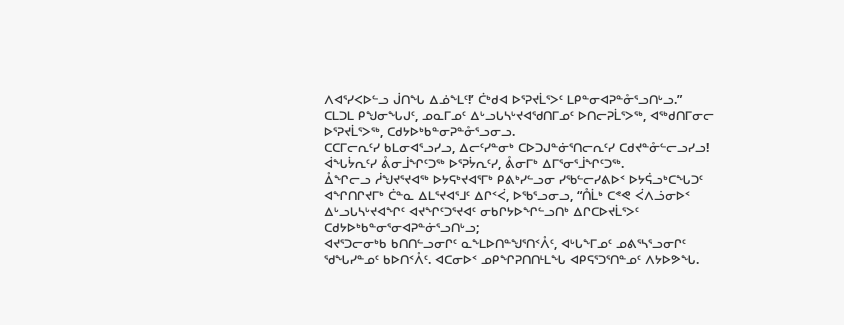ᐱᐊᕐᓯᐸᐅᓪᓗ ᒎᑎᖓ ᐃᓅᖕᒪᑦ!’ ᑖᒃᑯᐊ ᐅᕐᕈᔪᒫᕐᐳᑦ ᒪᑭᓐᓂᐊᕈᓐᓁᕐᓗᑎᒡᓗ.”
ᑕᒪᑐᒪ ᑭᖑᓂᖓᒍᑦ, ᓄᓇᒥᓄᑦ ᐃᒡᓗᒐᓴᒡᔪᐊᖁᑎᒥᓄᑦ ᐅᑎᓕᕈᒫᕐᐳᖅ, ᐊᖅᑯᑎᒥᓂᓕ ᐅᕐᕈᔪᒫᕐᐳᖅ, ᑕᑯᔭᐅᒃᑲᓐᓂᕈᓐᓁᕐᓗᓂᓗ.
ᑕᑕᒥᓕᕆᑦᓯ ᑲᒪᓂᐊᕐᓗᓯᓗ, ᐃᓕᑦᓯᓐᓂᒃ ᑕᐅᑐᒍᓐᓃᕐᑎᓕᕆᑦᓯ ᑕᑯᔪᓐᓁᓪᓕᓗᓯᓗ! ᐋᖓᔮᕆᑦᓯ ᕔᓂᒨᖏᑦᑐᖅ ᐅᕐᕈᔮᕆᑦᓯ, ᕔᓂᒥᒃ ᐃᒥᕐᓂᕐᒨᖏᑦᑐᖅ.
ᐂᖏᓕᓗ ᓲᖑᔪᕐᔪᐊᖅ ᐅᔭᕋᒃᔪᐊᕐᒥᒃ ᑭᕕᒃᓯᓪᓗᓂ ᓯᖃᓪᓕᓯᕕᐅᑉ ᐅᔭᕌᓗᒃᑕᖓᑐᑦ ᐊᖏᑎᒋᔪᒥᒃ ᑖᓐᓇ ᐃᒪᕐᔪᐊᕐᒧᑦ ᐃᒋᑉᐹ, ᐅᖃᕐᓗᓂᓗ, “ᑍᒫᒃ ᑕᕝᕙ ᐹᐱᓘᓂᐅᑉ ᐃᒡᓗᒐᓴᒡᔪᐊᖏᑦ ᐊᔪᖏᑦᑐᕐᔪᐊᑦ ᓂᑲᒋᔭᐅᖏᓪᓗᑎᒃ ᐃᒋᑕᐅᔪᒫᕐᐳᑦ ᑕᑯᔭᐅᒃᑲᓐᓂᕐᓂᐊᕈᓐᓃᕐᓗᑎᒡᓗ;
ᐊᔪᕐᑐᓕᓂᒃᑲ ᑲᑎᑎᓪᓗᓂᒋᑦ ᓇᖕᒪᐅᑎᓐᖑᕐᑎᑉᐰᑦ, ᐊᒡᒐᖕᒥᓄᑦ ᓄᕕᕐᓴᕐᓗᓂᒋᑦ ᖁᖓᓯᓐᓄᑦ ᑲᐅᑎᑉᐰᑦ. ᐊᑕᓂᐅᑉ ᓄᑭᖏᕈᑎᑎᒻᒪᖓ ᐊᑭᕋᕐᑐᕐᑎᓐᓄᑦ ᐱᔭᐅᕗᖓ.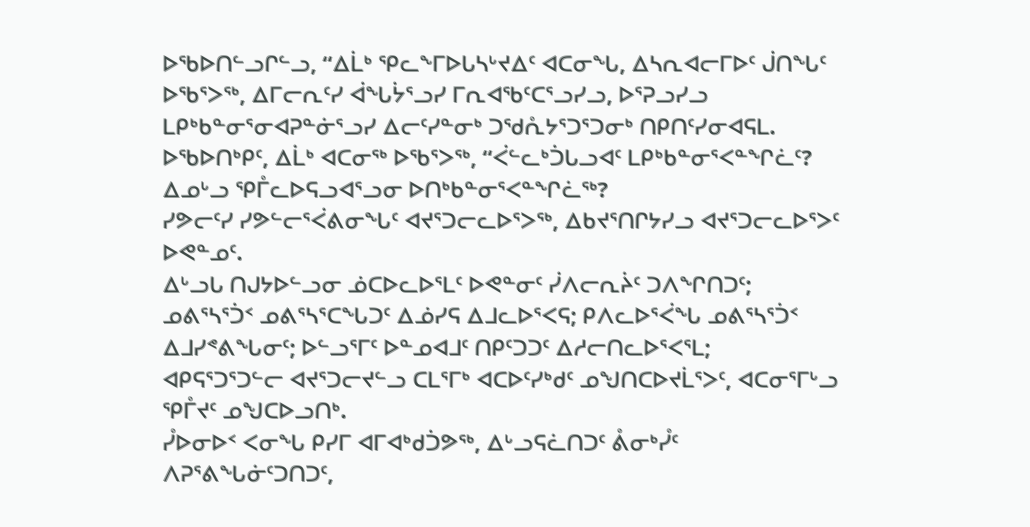ᐅᖃᐅᑎᓪᓗᒋᓪᓗ, “ᐃᒫᒃ ᕿᓚᖕᒥᐅᒐᓴᒡᔪᐃᑦ ᐊᑕᓂᖓ, ᐃᓴᕆᐊᓕᒥᐅᑦ ᒎᑎᖓᑦ ᐅᖃᕐᐳᖅ, ᐃᒥᓕᕆᑦᓯ ᐋᖓᔮᕐᓗᓯ ᒥᕆᐊᖃᑦᑕᕐᓗᓯᓗ, ᐅᕐᕈᓗᓯᓗ ᒪᑭᒃᑲᓐᓂᕐᓂᐊᕈᓐᓃᕐᓗᓯ ᐃᓕᑦᓯᓐᓂᒃ ᑐᖁᕅᔭᕐᑐᕐᑐᓂᒃ ᑎᑭᑎᑦᓯᓂᐊᕋᒪ.
ᐅᖃᐅᑎᒃᑭᑦ, ᐃᒫᒃ ᐊᑕᓂᖅ ᐅᖃᕐᐳᖅ, “ᐹᓪᓚᒃᑑᒐᓗᐊᑦ ᒪᑭᒃᑲᓐᓂᕐᐸᓐᖏᓛᑦ? ᐃᓄᒡᓗ ᕿᒤᓚᐅᕋᓗᐊᕐᓗᓂ ᐅᑎᒃᑲᓐᓂᕐᐸᓐᖏᓛᖅ?
ᓯᕗᓕᑦᓯ ᓯᕗᓪᓕᕐᐹᕕᓂᖓᑦ ᐊᔪᕐᑐᓕᓚᐅᕐᐳᖅ, ᐃᑲᔪᕐᑎᒋᔭᓯᓗ ᐊᔪᕐᑐᓕᓚᐅᕐᐳᑦ ᐅᕙᓐᓄᑦ.
ᐃᒡᓗᒐ ᑎᒍᔭᐅᓪᓗᓂ ᓅᑕᐅᓚᐅᕐᒪᑦ ᐅᕙᓐᓂᑦ ᓰᐱᓕᕆᔩᑦ ᑐᐱᖏᑎᑐᑦ; ᓄᕕᕐᓴᕐᑑᑉ ᓄᕕᕐᓴᕐᑕᖓᑐᑦ ᐃᓅᓯᕋ ᐃᒧᓚᐅᕐᐸᕋ; ᑭᐱᓚᐅᕐᐹᖓ ᓄᕕᕐᓴᕐᑑᑉ ᐃᒧᓯᕝᕕᖓᓂᑦ; ᐅᓪᓗᕐᒥᑦ ᐅᓐᓄᐊᒧᑦ ᑎᑭᑦᑐᑐᑦ ᐃᓱᓕᑎᓚᐅᕐᐸᕐᒪ;
ᐊᑭᕋᕐᑐᕐᑐᓪᓕ ᐊᔪᕐᑐᓕᔪᓪᓗ ᑕᒪᕐᒥᒃ ᐊᑕᐅᑦᓯᒃᑯᑦ ᓄᖑᑎᑕᐅᔪᒫᕐᐳᑦ, ᐊᑕᓂᕐᒥᒡᓗ ᕿᒤᔪᑦ ᓄᖑᑕᐅᓗᑎᒃ.
ᓮᐅᓂᐅᑉ ᐸᓂᖓ ᑭᓯᒥ ᐊᒥᐊᒃᑯᑑᕗᖅ, ᐃᒡᓗᕋᓛᑎᑐᑦ ᕔᓂᒃᓮᑦ ᐱᕈᕐᕕᖓᓃᑦᑐᑎᑐᑦ,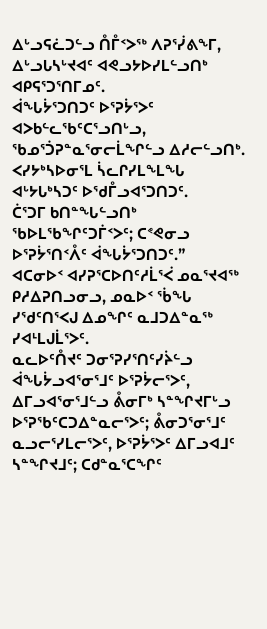ᐃᒡᓗᕋᓛᑐᓪᓗ ᑍᒤᑉᐳᖅ ᐱᕈᕐᓰᕕᖕᒥ, ᐃᒡᓗᒐᓴᒡᔪᐊᑦ ᐊᕙᓗᔭᐅᓯᒪᓪᓗᑎᒃ ᐊᑭᕋᕐᑐᕐᑎᒥᓄᑦ.
ᐋᖓᔮᕐᑐᑎᑐᑦ ᐅᕐᕈᔮᕐᐳᑦ ᐊᐳᑲᓪᓚᖃᑦᑕᕐᓗᑎᒡᓗ, ᖃᓄᕐᑑᕈᓐᓇᕐᓂᓕᒫᖏᓪᓗ ᐃᓱᓕᓪᓗᑎᒃ.
ᐸᓯᔭᒃᓴᐅᓂᕐᒪ ᓵᓚᒋᓯᒪᖕᒪᖓ ᐊᒡᔭᒐᒃᓴᑐᑦ ᐅᖁᒤᓗᐊᕐᑐᑎᑐᑦ.
ᑖᕐᑐᒥ ᑲᑎᓐᖓᓪᓗᑎᒃ ᖃᐅᒪᖃᖏᑦᑐᒦᑉᐳᑦ; ᑕᕝᕙᓂᓗ ᐅᕐᕈᔮᕐᑎᑉᐰᑦ ᐋᖓᔮᕐᑐᑎᑐᑦ.”
ᐊᑕᓂᐅᑉ ᐊᓯᕈᕐᑕᐅᑎᑦᓱᒫᕐᐹ ᓄᓇᕐᔪᐊᖅ ᑭᓱᐃᕈᑎᓗᓂᓗ, ᓄᓇᐅᑉ ᖄᖓ ᓯᖁᑦᑎᕐᐸᒍ ᐃᓄᖏᑦ ᓇᒧᑐᐃᓐᓇᖅ ᓯᐊᒻᒪᒍᒫᕐᐳᑦ.
ᓇᓚᐅᑦᑍᔪᑦ ᑐᓂᕐᕈᓯᕐᑎᑦᓯᔩᓪᓗ ᐋᖓᔮᓗᐊᕐᓂᕐᒧᑦ ᐅᕐᕈᔮᓕᕐᐳᑦ, ᐃᒥᓗᐊᕐᓂᕐᒧᓪᓗ ᕔᓂᒥᒃ ᓴᓐᖏᔪᒥᒡᓗ ᐅᕐᕈᖃᑦᑕᑐᐃᓐᓇᓕᕐᐳᑦ; ᕔᓂᑐᕐᓂᕐᒧᑦ ᓇᓗᓕᕐᓯᒪᓕᕐᐳᑦ, ᐅᕐᕈᔮᕐᐳᑦ ᐃᒥᓗᐊᒧᑦ ᓴᓐᖏᔪᒧᑦ; ᑕᑯᓐᓇᕐᑕᖏᑦ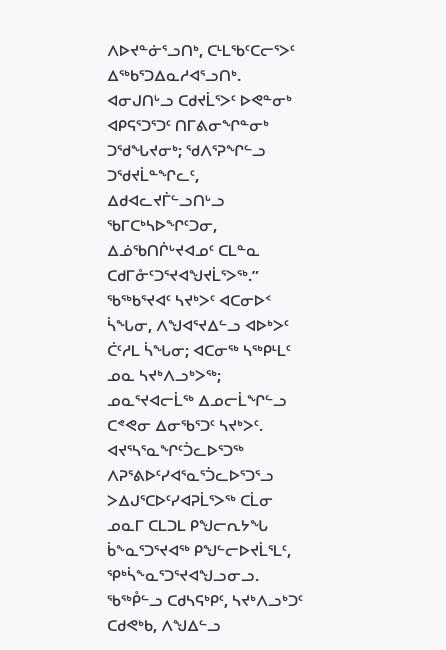ᐱᐅᔪᓐᓃᕐᓗᑎᒃ, ᑕᒻᒪᖃᑦᑕᓕᕐᐳᑦ ᐃᖅᑲᕐᑐᐃᓇᓱᐊᕐᓗᑎᒃ.
ᐊᓂᒍᑎᒡᓗ ᑕᑯᔪᒫᕐᐳᑦ ᐅᕙᓐᓂᒃ ᐊᑭᕋᕐᑐᕐᑐᑦ ᑎᒥᕕᓂᖏᓐᓂᒃ ᑐᖁᖓᔪᓂᒃ; ᖁᐱᕐᕈᖏᓪᓗ ᑐᖁᔪᒫᓐᖏᓚᑦ, ᐃᑯᐊᓚᔪᒦᓪᓗᑎᒡᓗ ᖃᒥᑕᒃᓴᐅᖏᑦᑐᓂ, ᐃᓅᖃᑎᒌᒡᔪᐊᓄᑦ ᑕᒪᓐᓇ ᑕᑯᒥᓁᑦᑐᕐᔪᐊᖑᔪᒫᕐᐳᖅ.”
ᖃᖅᑲᕐᔪᐊᑦ ᓴᔪᒃᐳᑦ ᐊᑕᓂᐅᑉ ᓵᖓᓂ, ᐱᖑᐊᕐᔪᐃᓪᓗ ᐊᐅᒃᐳᑦ ᑖᑦᓱᒪ ᓵᖓᓂ; ᐊᑕᓂᖅ ᓴᖅᑭᒻᒪᑦ ᓄᓇ ᓴᔪᒃᐱᓗᒃᐳᖅ; ᓄᓇᕐᔪᐊᓕᒫᖅ ᐃᓄᓕᒫᖏᓪᓗ ᑕᕝᕙᓂ ᐃᓂᖃᕐᑐᑦ ᓴᔪᒃᐳᑦ.
ᐊᔪᕐᓴᕐᓇᖏᑦᑑᓚᐅᕐᑐᖅ ᐱᕈᕐᕕᐅᑦᓯᐊᕐᓇᕐᑑᓚᐅᕐᑐᕐᓗ ᐳᐃᒍᕐᑕᐅᑦᓯᐊᕈᒫᕐᐳᖅ ᑕᒫᓂ ᓄᓇᒥ ᑕᒪᑐᒪ ᑭᖑᓕᕆᔭᖓ ᑳᖕᓇᕐᑐᕐᔪᐊᖅ ᑭᖑᓪᓕᐅᔪᒫᕐᒪᑦ, ᕿᒃᓵᖕᓇᕐᑐᕐᔪᐊᖑᓗᓂᓗ.
ᖃᖅᑬᓪᓗ ᑕᑯᓴᕋᒃᑭᑦ, ᓴᔪᒃᐱᓗᒃᑐᑦ ᑕᑯᕙᒃᑲ, ᐱᖑᐃᓪᓗ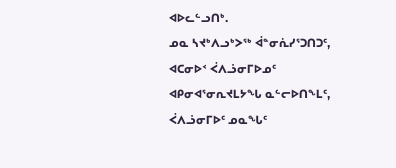ᐊᐅᓚᓪᓗᑎᒃ.
ᓄᓇ ᓴᔪᒃᐱᓗᒃᐳᖅ ᐋᓐᓂᕇᓯᕐᑐᑎᑐᑦ, ᐊᑕᓂᐅᑉ ᐹᐱᓘᓂᒥᐅᓄᑦ ᐊᑭᓂᐊᕐᓂᕆᔪᒪᔭᖓ ᓇᓪᓕᐅᑎᖕᒪᑦ, ᐹᐱᓘᓂᒥᐅᑦ ᓄᓇᖓᑦ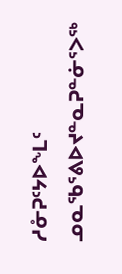ᓱᓁᕈᑦᔭᐅᖕᒪᑦ ᓄᓇᖃᕐᕕᐅᔪᓐᓇᕈᓐᓃᕐᐳᖅ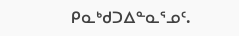ᑭᓇᒃᑯᑐᐃᓐᓇᕐᓄᑦ.